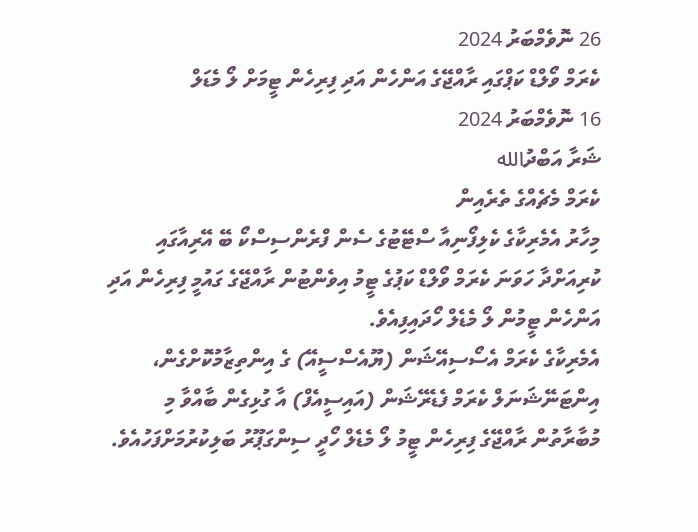26 ނޮވެމްބަރު 2024
ކެރަމް ވޯލްޑް ކަޕްގައި ރާއްޖޭގެ އަންހެން އަދި ފިރިހެން ޓީމަށް ލޯ މެޑަލް
16 ނޮވެމްބަރު 2024
ޝަރާ އަބްދުالله
ކެރަމް މެޗެއްގެ ތެރެއިން
މިހާރު އެމެރިކާގެ ކެލިފޯނިއާ ސްޓޭޓުގެ ސެން ފްރެންސިސްކޯ ބޭ އޭރިއާގައި ކުރިއަށްދާ ހަވަނަ ކެރަމް ވޯލްޑް ކަޕުގެ ޓީމު އިވެންޓުން ރާއްޖޭގެ ގައުމީ ފިރިހެން އަދި އަންހެން ޓީމުން ލޯ މެޑެލް ހޯދައިފިއެވެ.
އެމެރިކާގެ ކެރަމް އެސޯސިއޭޝަން (ޔޫއެސްސީއޭ) ގެ އިންތިޒާމުކޮށްގެން، އިންޓަނޭޝަނަލް ކެރަމް ފެޑެރޭޝަން (އައިސީއެފް) އާ ގުޅިގެން ބާއްވާ މި މުބާރާތުން ރާއްޖޭގެ ފިރިހެން ޓީމު ލޯ މެޑެލް ހޯދީ ސިންގަޕޫރު ބަލިކުރުމަށްފަހުއެވެ.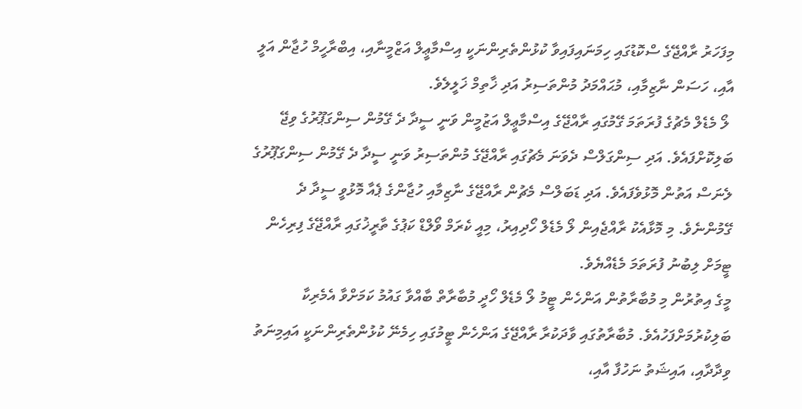މިފަހަރު ރާއްޖޭގެ ސްކޮޑުގައި ހިމަނައިފައިވާ ކުޅުންތެރިންނަކީ އިސްމާޢީލް އަޒްމީނާއި، އިބްރާހީމް ހުޖާން އަލީ އާއި، ހަސަން ނާޒިމާއި، މުޙައްމަދު މުންތަސިރު އަދި ޚާތިމް ޚަލީލެވެ.
 ލޯ މެޑެލް މެޗުގެ ފުރަތަމަ ގޭމުގައި ރާއްޖޭގެ އިސްމާޢީލް އަޒުމީން ވަނީ ސީދާ ދެ ގޭމުން ސިންގަޕޫރުގެ ވިޖޭ ބަލިކޮށްފައެވެ. އަދި ސިންގަލްސް ދެވަނަ މެޗުގައި ރާއްޖޭގެ މުންތަސިރު ވަނީ ސީދާ ދެ ގޭމުން ސިންގަޕޫރުގެ ލެނަސް އަތުން މޮޅުވެފައެވެ. އަދި ޑަބަލްސް މެޗުން ރާއްޖޭގެ ނާޒިމާއި ހުޖާންގެ ޕެއާ މޮޅުވީ ސީދާ ދެ ގޭމުންނެވެ. މި މޮޅާއެކު ރާއްޖެއިން ލޯ މެޑެލް ހޯދިއިރު، މިއީ ކެރަމް ވޯލްޑް ކަޕުގެ ތާރީޚުގައި ރާއްޖޭގެ ފިރިހެން ޓީމަށް ލިބުނު ފުރަތަމަ މެޑެއްޔެވެ.
މީގެ އިތުރުން މި މުބާރާތުން އަންހެން ޓީމު ލޯ މެޑެލް ހޯދީ މުބާރާތް ބާއްވާ ގައުމު ކަމަށްވާ އެމެރިކާ ބަލިކުރުމަށްފަހުއެވެ. މުބާރާތުގައި ވާދަކުރާ ރާއްޖޭގެ އަންހެން ޓީމުގައި ހިމެނޭ ކުޅުންތެރިންނަކީ އައިމިނަތު ވިދާދާއި، އައިޝަތު ނަހުފާ އާއި،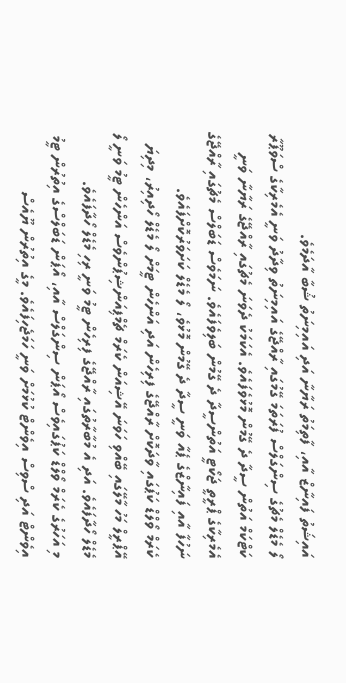އައިޝަތު ފައިނާޒް އާއި، ފާތިމަތު ރަޔާނާ އަދި އައިމިނަތު ޝުބާ އާދަމެވެ.
ލޯ މެޑެލް މެޗުގެ ސިންގަލްސް ފުރަތަމަ ގޭމުގައި ރާއްޖޭގެ އައިމިނަތު ވިދާދު ވަނީ އެމެރިކާގެ ސްވަޕޫރާ ކަޓްކަމް އަތުން ސީދާ ދެ ގޭމުން މޮޅުވެފައެވެ. އެކަމަކު ދެވަނަ މެޗުގައި ރާއްޖޭގެ ރަޔާނާ ވަނީ އެމެރިކާގެ ޕްރީތީ ޖަކޯޓީ އަތުންސީދާ ދެ ގޭމުން ބަލިވެފައެވެ. ނަމަވެސް ޑަބަލްސް މެޗުގައި ރާއްޖޭގެ ނަހުފާ އާއި ފައިނާޒްގެ ޕެއާ ވަނީ ސީދާ ދެ ގޭމުން މޮޅުވެ، ލޯ މެޑެލް ކަށަވަރުކޮށްފައެވެ.
ކެރަމް ވޯލްޑް ކަޕުގައި ވާދަކޮށް ރާއްޖޭގެ ފިރިހެން އަދި އަންހެން ޓީމަށް ލޯ މެޑެލް ހޯދިއިރު، މިދިޔަ އޭޕްރީލް މަހު މާލޭގައި ބޭއްވި ހަވަނަ އޭޝިއަން ކެރަމް ޗެމްޕިއަންޝިޕުންވެސް އަންހެން ޓީމު ވަނީ ލޯ މެޑެލް ހޯދާފައެވެ. އަދި އެ މުބާރާތުގައި ރާއްޖޭގެ ފިރިހެން ޓީމު ވަނީ ރިހި މެޑެލް ހޯދާފައެވެ.
މި އަހަރުގެ ކެރަމް ވޯލްޑް ކަޕުގައިވެސް އޯޕަން ސިންގަލްސް އާއި، އޯޕަން ޑަބަލްސްގެ އިތުރުން ޓީމު އިވެންޓް އަދި ސްވިސް އިވެންޓް ކުޅުމަށް ވަނީ ހަމަޖެހިފައެވެ. މީގެ އިތުރުން ޔޫއެސް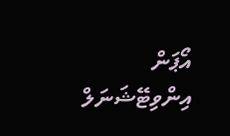އޯޕަން އިންވިޓޭޝަނަލް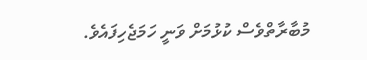މުބާރާތްވެސް ކުޅުމަށް ވަނީ ހަމަޖެހިފައެވެ.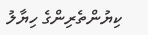ކިޔުންތެރިންގެ ހިޔާލު